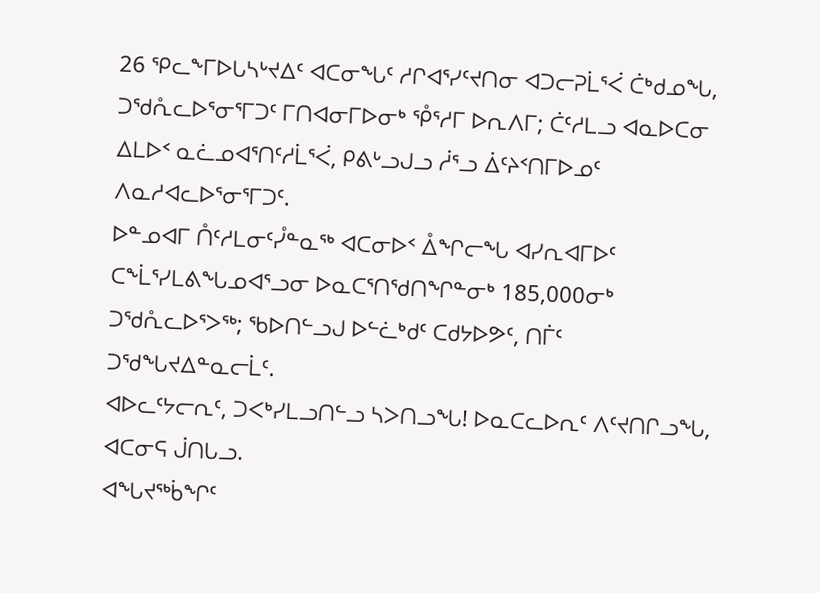26 ᕿᓚᖕᒥᐅᒐᓴᒡᔪᐃᑦ ᐊᑕᓂᖓᑦ ᓱᒋᐊᕐᓯᑦᔪᑎᓂ ᐊᑐᓕᕈᒫᕐᐹ ᑖᒃᑯᓄᖓ, ᑐᖁᕅᓚᐅᕐᓂᕐᒥᑐᑦ ᒥᑎᐊᓂᒥᐅᓂᒃ ᕾᕐᓱᒥ ᐅᕆᐱᒥ; ᑖᑦᓱᒪᓗ ᐊᓇᐅᑕᓂ ᐃᒪᐅᑉ ᓇᓛᓄᐊᕐᑎᑦᓱᒫᕐᐹ, ᑭᕕᒡᓗᒍᓗ ᓲᕐᓗ ᐄᑦᔨᑉᑎᒥᐅᓄᑦ ᐱᓇᓱᐊᓚᐅᕐᓂᕐᒥᑐᑦ.
ᐅᓐᓄᐊᒥ ᑍᑦᓱᒪᓂᑦᓮᓐᓇᖅ ᐊᑕᓂᐅᑉ ᐂᖏᓕᖓ ᐊᓯᕆᐊᒥᐅᑦ ᑕᖕᒫᕐᓯᒪᕕᖓᓄᐊᕐᓗᓂ ᐅᓇᑕᕐᑎᖁᑎᖏᓐᓂᒃ 185,000ᓂᒃ ᑐᖁᕅᓚᐅᕐᐳᖅ; ᖃᐅᑎᓪᓗᒍ ᐅᓪᓛᒃᑯᑦ ᑕᑯᔭᐅᕗᑦ, ᑎᒦᑦ ᑐᖁᖓᔪᐃᓐᓇᓕᒫᑦ.
ᐊᐅᓚᑦᔭᓕᕆᑦ, ᑐᐸᒃᓯᒪᓗᑎᓪᓗ ᓴᐳᑎᓗᖓ! ᐅᓇᑕᓚᐅᕆᑦ ᐱᑦᔪᑎᒋᓗᖓ, ᐊᑕᓂᕋ ᒎᑎᒐᓗ.
ᐊᖓᔪᖅᑳᖏᑦ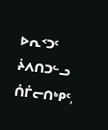ᐅᕆᑉᑐᑦ ᔩᐱᑎᑐᓪᓗ ᑍᒤᓕᑎᒃᑭᑦ,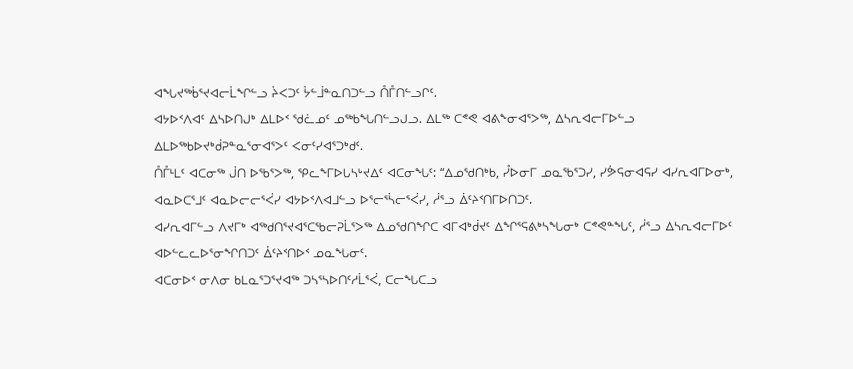ᐊᖓᔪᖅᑳᕐᔪᐊᓕᒫᖏᓪᓗ ᔩᐸᑐᑦ ᔮᓪᒨᓐᓇᑎᑐᓪᓗ ᑍᒤᑎᓪᓗᒋᑦ.
ᐊᔭᐅᑉᐱᐊᑦ ᐃᓴᐅᑎᒍᒃ ᐃᒪᐅᑉ ᖁᓛᓄᑦ ᓄᖅᑲᖓᑎᓪᓗᒍᓗ. ᐃᒪᖅ ᑕᕝᕙ ᐊᕕᖕᓂᐊᕐᐳᖅ, ᐃᓴᕆᐊᓕᒥᐅᓪᓗ ᐃᒪᐅᖅᑲᐅᔪᒃᑰᕈᓐᓇᕐᓂᐊᕐᐳᑦ ᐸᓂᑦᓯᐊᕐᑐᒃᑯᑦ.
ᑍᒤᒻᒪᑦ ᐊᑕᓂᖅ ᒎᑎ ᐅᖃᕐᐳᖅ, ᕿᓚᖕᒥᐅᒐᓴᒡᔪᐃᑦ ᐊᑕᓂᖓᑦ: “ᐃᓄᖁᑎᒃᑲ, ᓮᐅᓂᒥ ᓄᓇᖃᕐᑐᓯ, ᓯᕘᕋᓂᐊᕋᓯ ᐊᓯᕆᐊᒥᐅᓂᒃ, ᐊᓇᐅᑕᕐᒧᑦ ᐊᓇᐅᓕᓕᕐᐹᓯ ᐊᔭᐅᑉᐱᐊᒧᓪᓗ ᐅᕐᓕᕐᓵᓕᕐᐹᓯ, ᓲᕐᓗ ᐄᑦᔨᑉᑎᒥᐅᑎᑐᑦ.
ᐊᓯᕆᐊᒥᓪᓗ ᐱᔪᒥᒃ ᐊᖅᑯᑎᕐᔪᐊᕐᑕᖃᓕᕈᒫᕐᐳᖅ ᐃᓄᖁᑎᖏᑕ ᐊᒥᐊᒃᑰᔪᑦ ᐃᖏᕐᕋᕕᒃᓴᖓᓂᒃ ᑕᕝᕙᓐᖓᑦ, ᓲᕐᓗ ᐃᓴᕆᐊᓕᒥᐅᑦ ᐊᐅᓪᓚᓚᐅᕐᓂᖏᑎᑐᑦ ᐄᑦᔨᑉᑎᐅᑉ ᓄᓇᖓᓂᑦ.
ᐊᑕᓂᐅᑉ ᓂᐱᓂ ᑲᒪᓇᕐᑐᕐᔪᐊᖅ ᑐᓴᕐᓴᐅᑎᑦᓱᒫᕐᐹ, ᑕᓕᖓᑕᓗ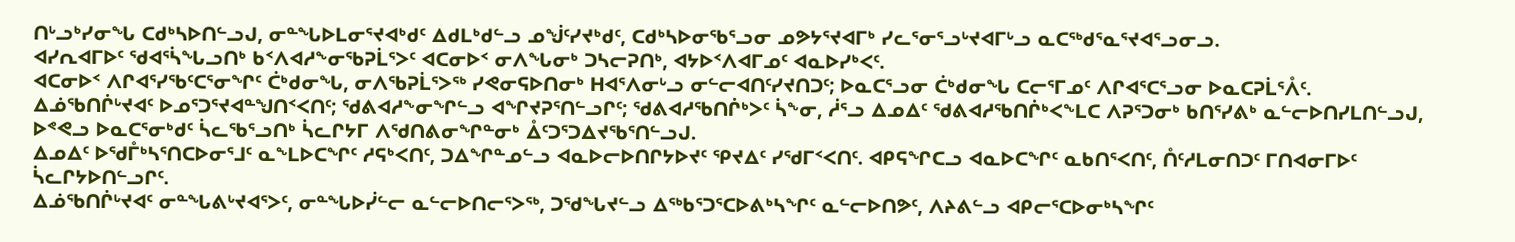ᑎᒡᓗᒃᓯᓂᖓ ᑕᑯᒃᓴᐅᑎᓪᓗᒍ, ᓂᓐᖓᐅᒪᓂᕐᔪᐊᒃᑯᑦ ᐃᑯᒪᒃᑯᓪᓗ ᓄᖒᑦᓯᔪᒃᑯᑦ, ᑕᑯᒃᓴᐅᓂᖃᕐᓗᓂ ᓄᕗᔭᕐᔪᐊᒥᒃ ᓯᓚᕐᓂᕐᓗᒡᔪᐊᒥᒡᓗ ᓇᑕᖅᑯᕐᓇᕐᔪᐊᕐᓗᓂᓗ.
ᐊᓯᕆᐊᒥᐅᑦ ᖁᐊᕐᓵᖓᓗᑎᒃ ᑲᑉᐱᐊᓱᖕᓂᖃᕈᒫᕐᐳᑦ ᐊᑕᓂᐅᑉ ᓂᐱᖓᓂᒃ ᑐᓴᓕᕈᑎᒃ, ᐊᔭᐅᑉᐱᐊᒥᓄᑦ ᐊᓇᐅᓯᒃᐸᑦ.
ᐊᑕᓂᐅᑉ ᐱᒋᐊᕐᓯᖃᑦᑕᕐᓂᖏᑦ ᑖᒃᑯᓂᖓ, ᓂᐱᖃᕈᒫᕐᐳᖅ ᓯᕙᓂᕋᐅᑎᓂᒃ ᕼᐊᕐᐱᓂᒡᓗ ᓂᓪᓕᐊᑎᑦᓯᔪᑎᑐᑦ; ᐅᓇᑕᕐᓗᓂ ᑖᒃᑯᓂᖓ ᑕᓕᕐᒥᓄᑦ ᐱᒋᐊᕐᑕᕐᓗᓂ ᐅᓇᑕᕈᒫᕐᐰᑦ.
ᐃᓅᖃᑎᒌᒡᔪᐊᑦ ᐅᓄᕐᑐᕐᔪᐊᓐᖑᑎᑉᐸᑎᑦ; ᖁᕕᐊᓱᖕᓂᖏᓪᓗ ᐊᖏᔪᕈᕐᑎᓪᓗᒋᑦ; ᖁᕕᐊᓱᖃᑎᒌᒃᐳᑦ ᓵᖕᓂ, ᓲᕐᓗ ᐃᓄᐃᑦ ᖁᕕᐊᓱᖃᑎᒌᒃᐸᖕᒪᑕ ᐱᕈᕐᑐᓂᒃ ᑲᑎᕐᓯᕕᒃ ᓇᓪᓕᐅᑎᓯᒪᑎᓪᓗᒍ, ᐅᕝᕙᓗ ᐅᓇᑕᕐᓂᒃᑯᑦ ᓵᓚᖃᕐᓗᑎᒃ ᓵᓚᒋᔭᒥ ᐱᖁᑎᕕᓂᖏᓐᓂᒃ ᐂᑦᑐᕐᑐᐃᔪᖃᕐᑎᓪᓗᒍ.
ᐃᓄᐃᑦ ᐅᖁᒤᒃᓴᕐᑎᑕᐅᓂᕐᒧᑦ ᓇᖕᒪᐅᑕᖏᑦ ᓱᕋᒃᐸᑎᑦ, ᑐᐃᖏᓐᓄᓪᓗ ᐊᓇᐅᓕᐅᑎᒋᔭᐅᔪᑦ ᕿᔪᐃᑦ ᓯᖁᒥᑉᐸᑎᑦ. ᐊᑭᕋᖏᑕᓗ ᐊᓇᐅᑕᖏᑦ ᓇᑲᑎᕐᐸᑎᑦ, ᑍᑦᓱᒪᓂᑎᑐᑦ ᒥᑎᐊᓂᒥᐅᑦ ᓵᓚᒋᔭᐅᑎᓪᓗᒋᑦ.
ᐃᓅᖃᑎᒌᒡᔪᐊᑦ ᓂᓐᖓᕕᒡᔪᐊᕐᐳᑦ, ᓂᓐᖓᐅᓰᓪᓕ ᓇᓪᓕᐅᑎᓕᕐᐳᖅ, ᑐᖁᖓᔪᓪᓗ ᐃᖅᑲᕐᑐᕐᑕᐅᕕᒃᓴᖏᑦ ᓇᓪᓕᐅᑎᕗᑦ, ᐱᔨᕕᓪᓗ ᐊᑭᓕᕐᑕᐅᓂᒃᓴᖏᑦ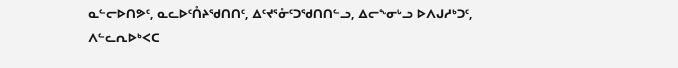ᓇᓪᓕᐅᑎᕗᑦ, ᓇᓚᐅᑦᑍᔨᖁᑎᑎᑦ, ᐃᑦᔪᕐᓁᑦᑐᖁᑎᑎᓪᓗ, ᐃᓕᖕᓂᒡᓗ ᐅᐱᒍᓱᒃᑐᑦ, ᐱᓪᓚᕆᐅᒃᐸᑕ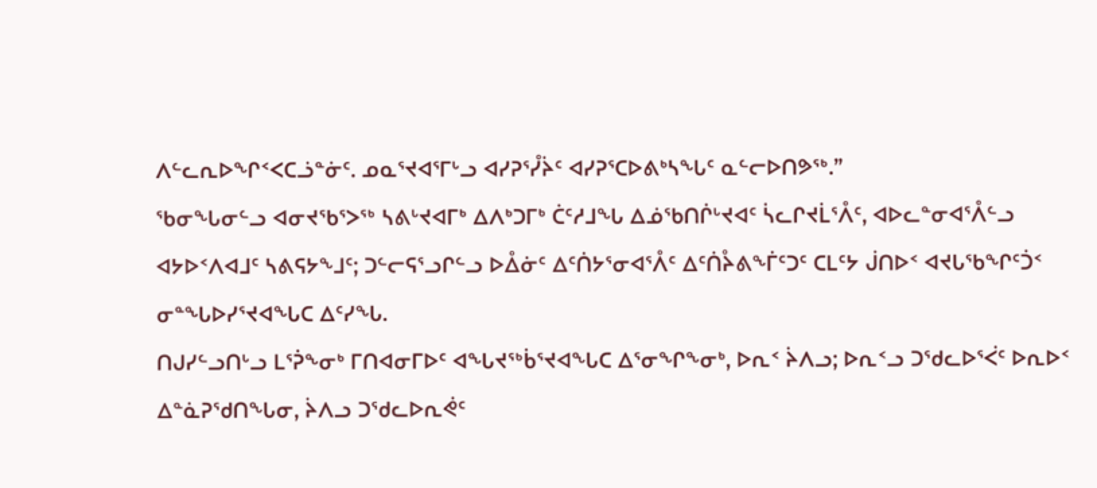ᐱᓪᓚᕆᐅᖏᑉᐸᑕᓘᓐᓃᑦ. ᓄᓇᕐᔪᐊᕐᒥᒡᓗ ᐊᓯᕈᕐᓮᔩᑦ ᐊᓯᕈᕐᑕᐅᕕᒃᓴᖓᑦ ᓇᓪᓕᐅᑎᕗᖅ.”
ᖃᓂᖓᓂᓪᓗ ᐊᓂᔪᖃᕐᐳᖅ ᓴᕕᒡᔪᐊᒥᒃ ᐃᐱᒃᑐᒥᒃ ᑖᑦᓱᒧᖓ ᐃᓅᖃᑎᒌᒡᔪᐊᑦ ᓵᓚᒋᔪᒫᕐᐰᑦ, ᐊᐅᓚᓐᓂᐊᕐᐰᓪᓗ ᐊᔭᐅᑉᐱᐊᒧᑦ ᓴᕕᕋᔭᖕᒧᑦ; ᑐᓪᓕᕋᕐᓗᒋᓪᓗ ᐅᐂᓃᑦ ᐃᑦᑏᔭᕐᓂᐊᕐᐰᑦ ᐃᑦᑏᔧᕕᖕᒦᑦᑐᑦ ᑕᒪᑦᔭ ᒎᑎᐅᑉ ᐊᔪᒐᖃᖏᑦᑑᑉ ᓂᓐᖓᐅᓯᕐᔪᐊᖓᑕ ᐃᑦᓯᖓ.
ᑎᒍᓯᓪᓗᑎᒡᓗ ᒪᕐᕉᖕᓂᒃ ᒥᑎᐊᓂᒥᐅᑦ ᐊᖓᔪᖅᑳᕐᔪᐊᖓᑕ ᐃᕐᓂᖏᖕᓂᒃ, ᐅᕆᑉ ᔩᐱᓗ; ᐅᕆᑉᓗ ᑐᖁᓚᐅᕐᐹᑦ ᐅᕆᐅᑉ ᐃᓐᓈᕈᖁᑎᖓᓂ, ᔩᐱᓗ ᑐᖁᓚᐅᕆᕚᑦ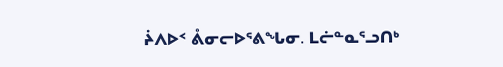ᔩᐱᐅᑉ ᕔᓂᓕᐅᕐᕕᖓᓂ. ᒪᓖᓐᓇᕐᓗᑎᒃ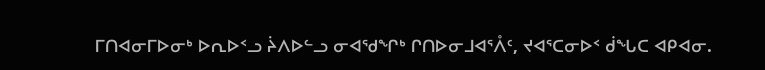ᒥᑎᐊᓂᒥᐅᓂᒃ ᐅᕆᐅᑉᓗ ᔩᐱᐅᓪᓗ ᓂᐊᖁᖏᒃ ᒋᑎᐅᓂᒧᐊᕐᐰᑦ, ᔪᐊᕐᑕᓂᐅᑉ ᑰᖓᑕ ᐊᑭᐊᓂ.